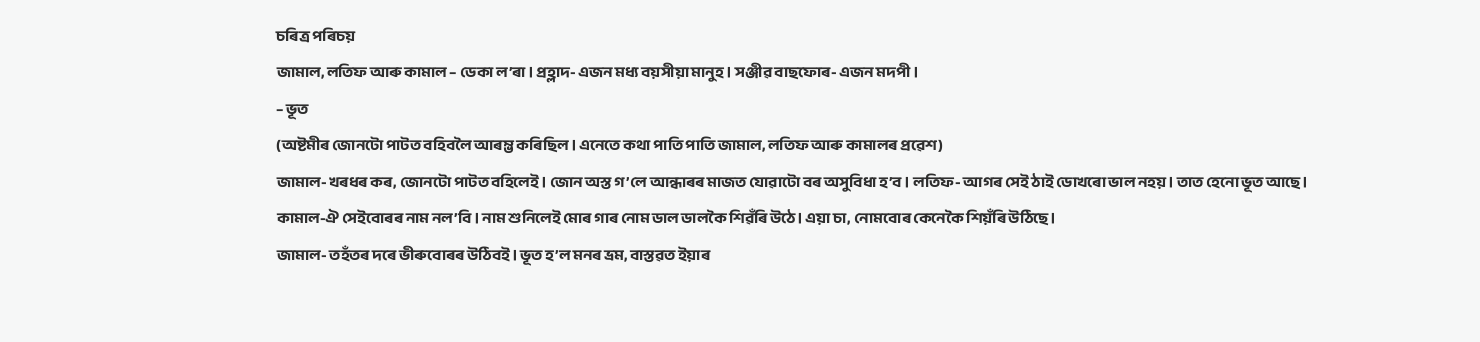চৰিত্ৰ পৰিচয়
জামাল, লতিফ আৰু কামাল – ডেকা ল’ৰা । প্রহ্লাদ- এজন মধ্য বয়সীয়া মানুহ । সঞ্জীৱ বাছফোৰ- এজন মদপী।
– ভূত
(অষ্টমীৰ জোনটো পাটত বহিবলৈ আৰম্ভ কৰিছিল। এনেতে কথা পাতি পাতি জামাল, লতিফ আৰু কামালৰ প্ৰৱেশ)
জামাল- খৰধৰ কৰ, জোনটো পাটত বহিলেই। জোন অস্ত গ’লে আন্ধাৰৰ মাজত যোৱাটো বৰ অসুবিধা হ’ব । লতিফ- আগৰ সেই ঠাই ডোখৰো ভাল নহয়। তাত হেনো ভূত আছে।
কামাল-ঐ সেইবোৰৰ নাম নল’বি। নাম শুনিলেই মোৰ গাৰ নোম ডাল ডালকৈ শিৱঁৰি উঠে। এয়া চা, নোমবোৰ কেনেকৈ শিয়ঁৰি উঠিছে।
জামাল- তহঁতৰ দৰে ভীৰুবোৰৰ উঠিবই। ভূত হ’ল মনৰ ভ্ৰম, বাস্তৱত ইয়াৰ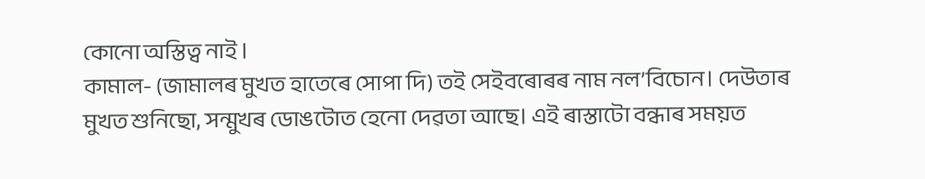কোনো অস্তিত্ব নাই ।
কামাল- (জামালৰ মুখত হাতেৰে সোপা দি) তই সেইবৰোৰৰ নাম নল’বিচোন। দেউতাৰ মুখত শুনিছো, সন্মুখৰ ডোঙটোত হেনো দেৱতা আছে। এই ৰাস্তাটো বন্ধাৰ সময়ত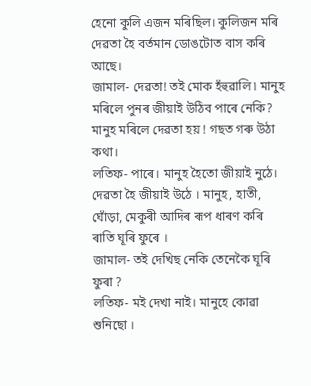হেনো কুলি এজন মৰিছিল। কুলিজন মৰি দেৱতা হৈ বৰ্তমান ডোঙটোত বাস কৰি আছে।
জামাল- দেৱতা! তই মোক হঁহুৱালি ৷ মানুহ মৰিলে পুনৰ জীয়াই উঠিব পাৰে নেকি? মানুহ মৰিলে দেৱতা হয় ! গছত গৰু উঠা কথা।
লতিফ- পাৰে। মানুহ হৈতো জীয়াই নুঠে। দেৱতা হৈ জীয়াই উঠে । মানুহ, হাতী, ঘোঁড়া, মেকুৰী আদিৰ ৰূপ ধাৰণ কৰি ৰাতি ঘূৰি ফুৰে ।
জামাল- তই দেখিছ নেকি তেনেকৈ ঘূৰি ফুৰা ?
লতিফ- মই দেখা নাই। মানুহে কোৱা শুনিছো ।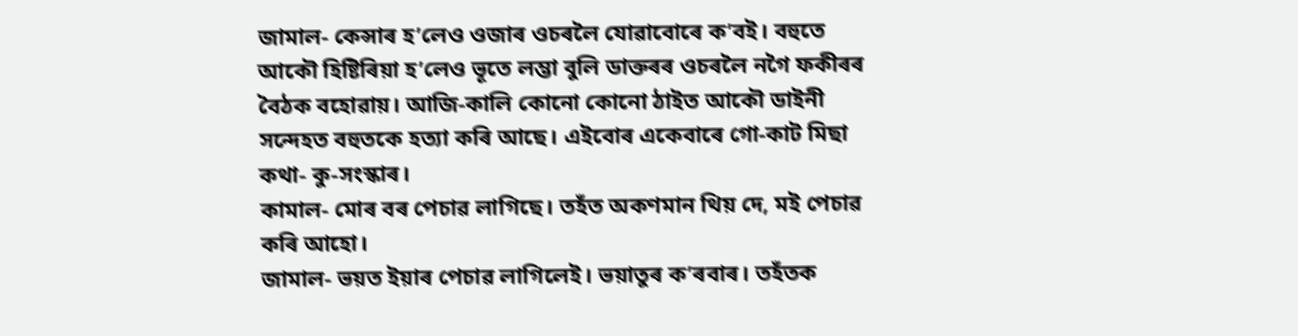জামাল- কেন্সাৰ হ’লেও ওজাৰ ওচৰলৈ যোৱাবোৰে ক’বই। বহুতে আকৌ হিষ্টিৰিয়া হ’লেও ভূতে লম্ভা বুলি ডাক্তৰৰ ওচৰলৈ নগৈ ফকীৰৰ বৈঠক বহোৱায়। আজি-কালি কোনো কোনো ঠাইত আকৌ ডাইনী সন্দেহত বহুতকে হত্যা কৰি আছে। এইবোৰ একেবাৰে গো-কাট মিছা কথা- কু-সংস্কাৰ।
কামাল- মোৰ বৰ পেচাৱ লাগিছে। তহঁত অকণমান থিয় দে, মই পেচাৱ কৰি আহো।
জামাল- ভয়ত ইয়াৰ পেচাৱ লাগিলেই। ভয়াতুৰ ক’ৰবাৰ। তহঁতক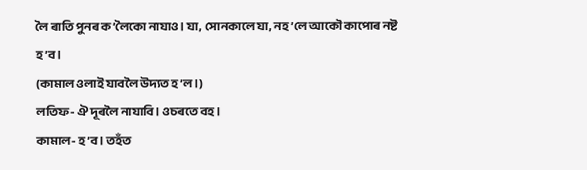লৈ ৰাতি পুনৰ ক’লৈকো নাযাও। যা, সোনকালে যা, নহ’লে আকৌ কাপোৰ নষ্ট হ’ব।
(কামাল ওলাই যাবলৈ উদ্যত হ’ল।)
লতিফ- ঐ দূৰলৈ নাযাবি। ওচৰতে বহ।
কামাল- হ’ব । তহঁত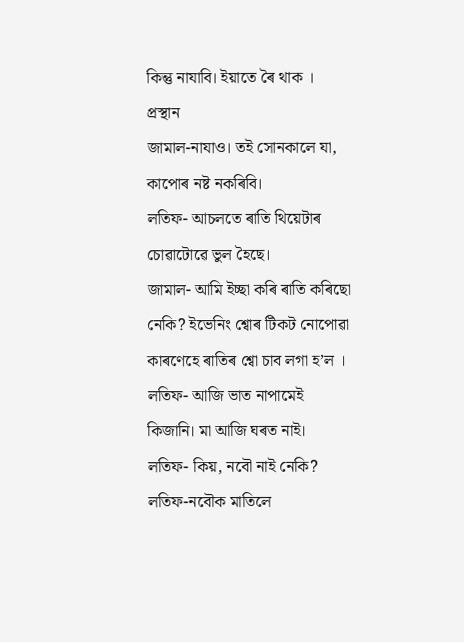কিন্তু নাযাবি। ইয়াতে ৰৈ থাক ।
প্ৰস্থান
জামাল-নাযাও। তই সোনকালে যা, কাপোৰ নষ্ট নকৰিবি।
লতিফ- আচলতে ৰাতি থিয়েটাৰ চোৱাটোৱে ভুল হৈছে।
জামাল- আমি ইচ্ছা কৰি ৰাতি কৰিছো নেকি? ইভেনিং শ্বোৰ টিকট নোপোৱা কাৰণেহে ৰাতিৰ শ্বো চাব লগা হ’ল । লতিফ- আজি ভাত নাপামেই কিজানি। মা আজি ঘৰত নাই।
লতিফ- কিয়, নবৌ নাই নেকি?
লতিফ-নবৌক মাতিলে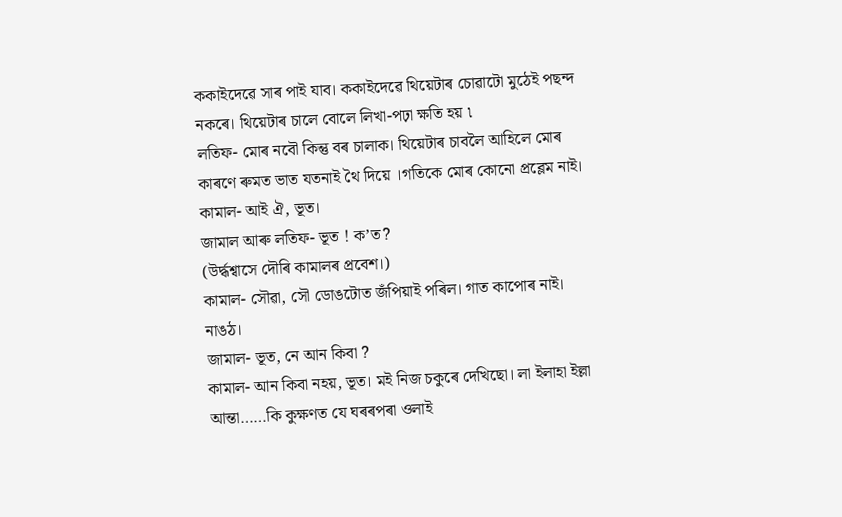ককাইদেৱে সাৰ পাই যাব। ককাইদেৱে থিয়েটাৰ চোৱাটো মুঠেই পছন্দ নকৰে। থিয়েটাৰ চালে বোলে লিখা-পঢ়া ক্ষতি হয় ৷
লতিফ- মোৰ নবৌ কিন্তু বৰ চালাক। থিয়েটাৰ চাবলৈ আহিলে মোৰ কাৰণে ৰুমত ভাত যতনাই থৈ দিয়ে ।গতিকে মোৰ কোনো প্রব্লেম নাই।
কামাল- আই ঐ, ভূত।
জামাল আৰু লতিফ- ভূত ! ক’ত?
(উর্দ্ধশ্বাসে দৌৰি কামালৰ প্ৰবেশ।)
কামাল- সৌৱা, সৌ ডোঙটোত জঁপিয়াই পৰিল। গাত কাপোৰ নাই। নাঙঠ।
জামাল- ভূত, নে আন কিবা ?
কামাল- আন কিবা নহয়, ভূত। মই নিজ চকুৰে দেখিছো। লা ইলাহা ইল্লা আন্তা……কি কুক্ষণত যে ঘৰৰপৰা ওলাই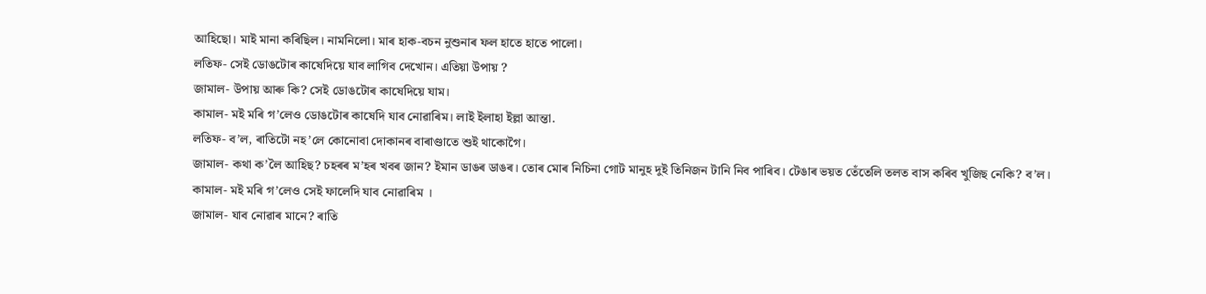আহিছো। মাই মানা কৰিছিল। নামনিলো। মাৰ হাক-বচন নুশুনাৰ ফল হাতে হাতে পালো।
লতিফ- সেই ডোঙটোৰ কাষেদিয়ে যাব লাগিব দেখোন। এতিয়া উপায় ?
জামাল- উপায় আৰু কি? সেই ডোঙটোৰ কাষেদিয়ে যাম।
কামাল- মই মৰি গ’লেও ডোঙটোৰ কাষেদি যাব নোৱাৰিম। লাই ইলাহা ইল্লা আন্তা.
লতিফ- ব’ল, ৰাতিটো নহ’লে কোনোবা দোকানৰ বাৰাণ্ডাতে শুই থাকোগৈ।
জামাল- কথা ক’লৈ আহিছ? চহৰৰ ম’হৰ খবৰ জান? ইমান ডাঙৰ ডাঙৰ। তোৰ মোৰ নিচিনা গোট মানুহ দুই তিনিজন টানি নিব পাৰিব। টেঙাৰ ভয়ত তেঁতেলি তলত বাস কৰিব খুজিছ নেকি? ব’ল।
কামাল- মই মৰি গ’লেও সেই ফালেদি যাব নোৱাৰিম ।
জামাল- যাব নোৱাৰ মানে? ৰাতি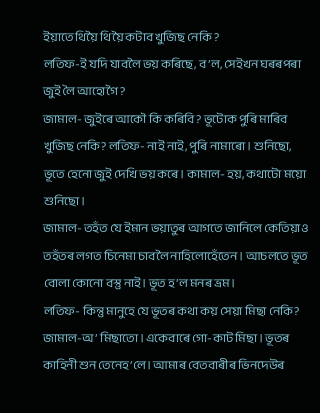ইয়াতে থিয়ৈ থিয়ৈ কটাব খুজিছ নেকি ?
লতিফ-ই যদি যাবলৈ ভয় কৰিছে, ব’ল, সেইখন ঘৰৰপৰা জুই লৈ আহোগৈ ?
জামাল- জুইৰে আকৌ কি কৰিবি? ভূটোক পুৰি মাৰিব খুজিছ নেকি? লতিফ- নাই নাই, পুৰি নামাৰো । শুনিছো, ভূতে হেনো জুই দেখি ভয় কৰে। কামাল- হয়, কথাটো ময়ো শুনিছো।
জামাল- তহঁত যে ইমান ভয়াতুৰ আগতে জানিলে কেতিয়াও তহঁতৰ লগত চিনেমা চাবলৈ নাহিলোহেঁতেন। আচলতে ভূত বোলা কোনো বস্তু নাই। ভূত হ’ল মনৰ ভ্ৰম।
লতিফ- কিন্তু মানুহে যে ভূতৰ কথা কয় সেয়া মিছা নেকি?
জামাল-অ’ মিছাতো। একেবাৰে গো-কাট মিছা। ভূতৰ কাহিনী শুন তেনেহ’লে। আমাৰ বেতবাৰীৰ ভিনদেউৰ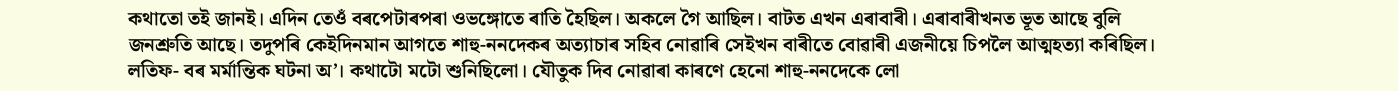কথাতো তই জানই। এদিন তেওঁ বৰপেটাৰপৰা ওভঙ্গোতে ৰাতি হৈছিল। অকলে গৈ আছিল। বাটত এখন এৰাবাৰী। এৰাবাৰীখনত ভূত আছে বুলি জনশ্রুতি আছে। তদুপৰি কেইদিনমান আগতে শাহু-ননদেকৰ অত্যাচাৰ সহিব নোৱাৰি সেইখন বাৰীতে বোৱাৰী এজনীয়ে চিপলৈ আত্মহত্যা কৰিছিল।
লতিফ- বৰ মৰ্মান্তিক ঘটনা অ’। কথাটো মটো শুনিছিলো। যৌতুক দিব নোৱাৰা কাৰণে হেনো শাহু-ননদেকে লো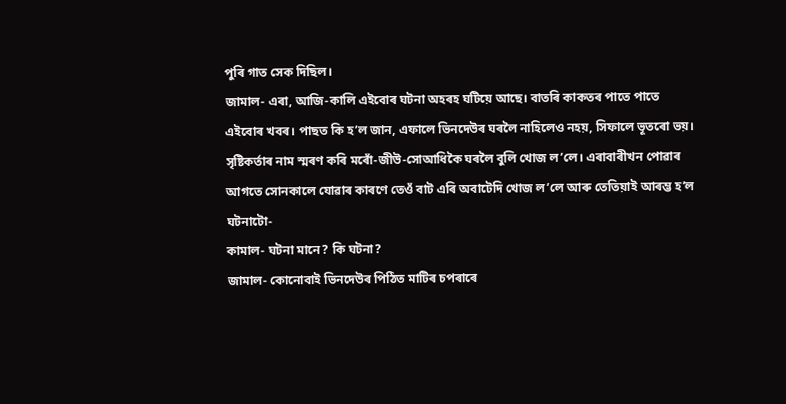পুৰি গাত সেক দিছিল।
জামাল- এৰা, আজি-কালি এইবোৰ ঘটনা অহৰহ ঘটিয়ে আছে। বাতৰি কাকতৰ পাতে পাতে এইবোৰ খবৰ। পাছত কি হ’ল জান, এফালে ভিনদেউৰ ঘৰলৈ নাহিলেও নহয়, সিফালে ভূতৰো ভয়। সৃষ্টিকৰ্তাৰ নাম স্মৰণ কৰি মৰোঁ-জীউ-সোআধিকৈ ঘৰলৈ বুলি খোজ ল’লে। এৰাবাৰীখন পোৱাৰ আগতে সোনকালে যোৱাৰ কাৰণে তেওঁ বাট এৰি অবাটেদি খোজ ল’লে আৰু তেতিয়াই আৰম্ভ হ’ল ঘটনাটো-
কামাল- ঘটনা মানে? কি ঘটনা?
জামাল- কোনোবাই ভিনদেউৰ পিঠিত মাটিৰ চপৰাৰে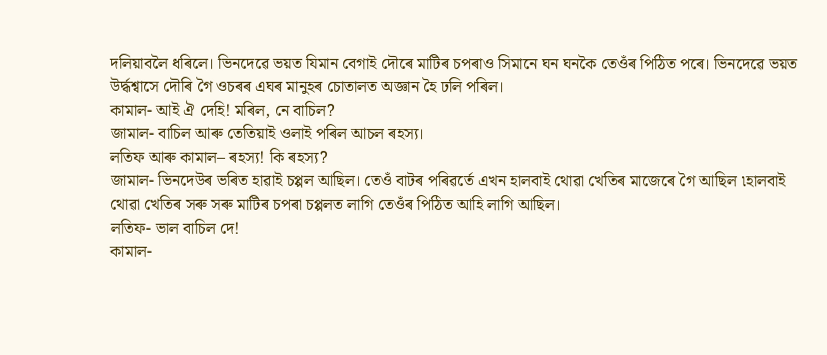দলিয়াবলৈ ধৰিলে। ভিনদেৱে ভয়ত যিমান বেগাই দৌৰে মাটিৰ চপৰাও সিমানে ঘন ঘনকৈ তেওঁৰ পিঠিত পৰে। ভিনদেৱে ভয়ত উৰ্দ্ধশ্বাসে দৌৰি গৈ ওচৰৰ এঘৰ মানুহৰ চোতালত অজ্ঞান হৈ ঢলি পৰিল।
কামাল- আই ঐ দেহি! মৰিল, নে বাচিল?
জামাল- বাচিল আৰু তেতিয়াই ওলাই পৰিল আচল ৰহস্য।
লতিফ আৰু কামাল– ৰহস্য! কি ৰহস্য?
জামাল- ভিনদেউৰ ভৰিত হাৱাই চপ্পল আছিল। তেওঁ বাটৰ পৰিৱৰ্তে এখন হালবাই থোৱা খেতিৰ মাজেৰে গৈ আছিল ৷হালবাই থোৱা খেতিৰ সৰু সৰু মাটিৰ চপৰা চপ্পলত লাগি তেওঁৰ পিঠিত আহি লাগি আছিল।
লতিফ- ভাল বাচিল দে!
কামাল-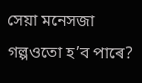সেয়া মনেসজা গল্পওতো হ’ব পাৰে?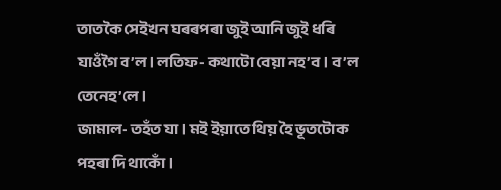তাতকৈ সেইখন ঘৰৰপৰা জুই আনি জুই ধৰি যাওঁগৈ ব’ল । লতিফ- কথাটো বেয়া নহ’ব। ব’ল তেনেহ’লে।
জামাল- তহঁত যা। মই ইয়াতে থিয় হৈ ভূতটোক পহৰা দি থাকোঁ ।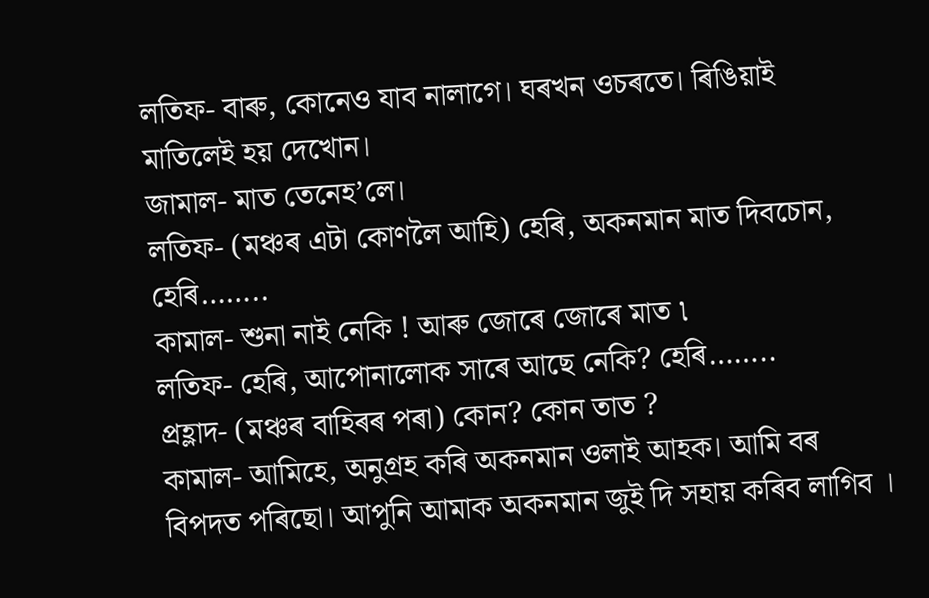লতিফ- বাৰু, কোনেও যাব নালাগে। ঘৰখন ওচৰতে। ৰিঙিয়াই মাতিলেই হয় দেখোন।
জামাল- মাত তেনেহ’লে।
লতিফ- (মঞ্চৰ এটা কোণলৈ আহি) হেৰি, অকনমান মাত দিবচোন, হেৰি……..
কামাল- শুনা নাই নেকি ! আৰু জোৰে জোৰে মাত ৷
লতিফ- হেৰি, আপোনালোক সাৰে আছে নেকি? হেৰি……..
প্ৰহ্লাদ- (মঞ্চৰ বাহিৰৰ পৰা) কোন? কোন তাত ?
কামাল- আমিহে, অনুগ্ৰহ কৰি অকনমান ওলাই আহক। আমি বৰ বিপদত পৰিছো। আপুনি আমাক অকনমান জুই দি সহায় কৰিব লাগিব ।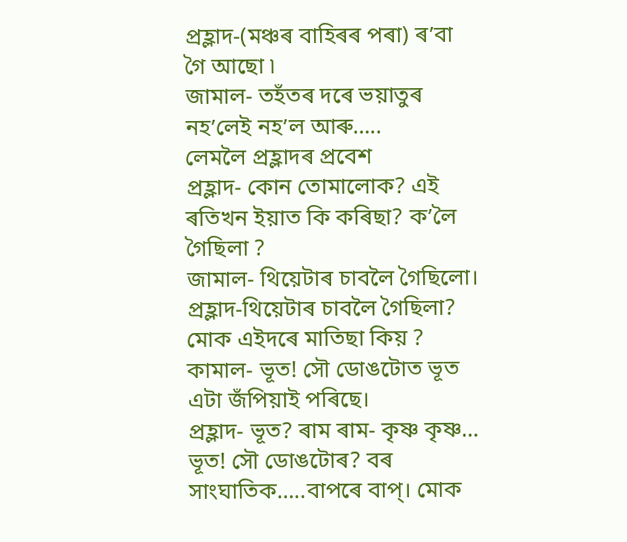প্ৰহ্লাদ-(মঞ্চৰ বাহিৰৰ পৰা) ৰ’বা গৈ আছো ৷
জামাল- তহঁতৰ দৰে ভয়াতুৰ নহ’লেই নহ’ল আৰু…..
লেমলৈ প্ৰহ্লাদৰ প্ৰবেশ
প্রহ্লাদ- কোন তোমালোক? এই ৰতিখন ইয়াত কি কৰিছা? ক’লৈ গৈছিলা ?
জামাল- থিয়েটাৰ চাবলৈ গৈছিলো।
প্ৰহ্লাদ-থিয়েটাৰ চাবলৈ গৈছিলা? মোক এইদৰে মাতিছা কিয় ?
কামাল- ভূত! সৌ ডোঙটোত ভূত এটা জঁপিয়াই পৰিছে।
প্ৰহ্লাদ- ভূত? ৰাম ৰাম- কৃষ্ণ কৃষ্ণ… ভূত! সৌ ডোঙটোৰ? বৰ সাংঘাতিক…..বাপৰে বাপ্। মোক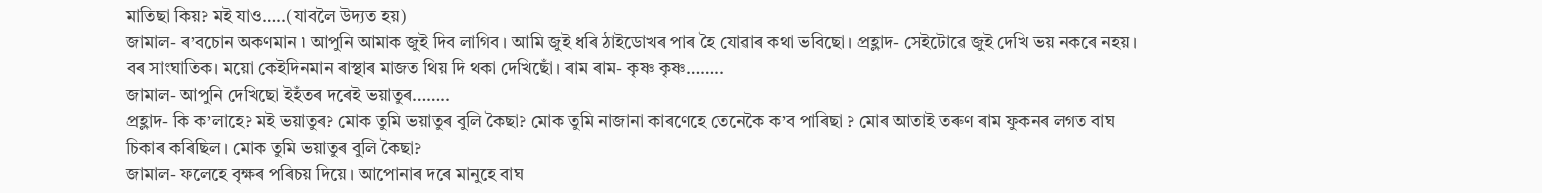মাতিছা কিয়? মই যাও…..(যাবলৈ উদ্যত হয়)
জামাল- ৰ’বচোন অকণমান ৷ আপুনি আমাক জুই দিব লাগিব । আমি জুই ধৰি ঠাইডোখৰ পাৰ হৈ যোৱাৰ কথা ভবিছো। প্ৰহ্লাদ- সেইটোৱে জুই দেখি ভয় নকৰে নহয়। বৰ সাংঘাতিক। ময়ো কেইদিনমান ৰাস্থাৰ মাজত থিয় দি থকা দেখিছোঁ। ৰাম ৰাম- কৃষ্ণ কৃষ্ণ……..
জামাল- আপুনি দেখিছো ইহঁতৰ দৰেই ভয়াতুৰ……..
প্রহ্লাদ- কি ক’লাহে? মই ভয়াতুৰ? মোক তুমি ভয়াতুৰ বুলি কৈছা? মোক তুমি নাজানা কাৰণেহে তেনেকৈ ক’ব পাৰিছা ? মোৰ আতাই তৰুণ ৰাম ফুকনৰ লগত বাঘ চিকাৰ কৰিছিল। মোক তুমি ভয়াতুৰ বুলি কৈছা?
জামাল- ফলেহে বৃক্ষৰ পৰিচয় দিয়ে। আপোনাৰ দৰে মানুহে বাঘ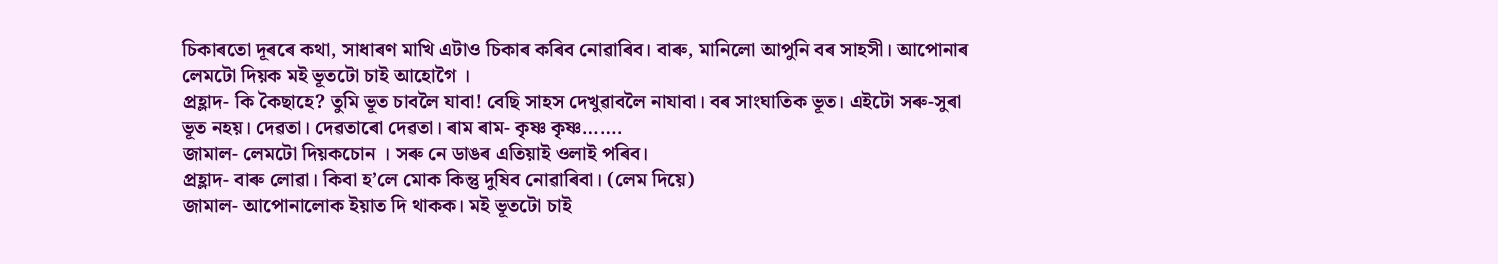চিকাৰতো দূৰৰে কথা, সাধাৰণ মাখি এটাও চিকাৰ কৰিব নোৱাৰিব। বাৰু, মানিলো আপুনি বৰ সাহসী। আপোনাৰ লেমটো দিয়ক মই ভূতটো চাই আহোগৈ ।
প্ৰহ্লাদ- কি কৈছাহে? তুমি ভূত চাবলৈ যাবা! বেছি সাহস দেখুৱাবলৈ নাযাবা। বৰ সাংঘাতিক ভূত। এইটো সৰু-সুৰা ভূত নহয়। দেৱতা। দেৱতাৰো দেৱতা। ৰাম ৰাম- কৃষ্ণ কৃষ্ণ…….
জামাল- লেমটো দিয়কচোন । সৰু নে ডাঙৰ এতিয়াই ওলাই পৰিব।
প্ৰহ্লাদ- বাৰু লোৱা। কিবা হ’লে মোক কিন্তু দুষিব নোৱাৰিবা। (লেম দিয়ে)
জামাল- আপোনালোক ইয়াত দি থাকক। মই ভূতটো চাই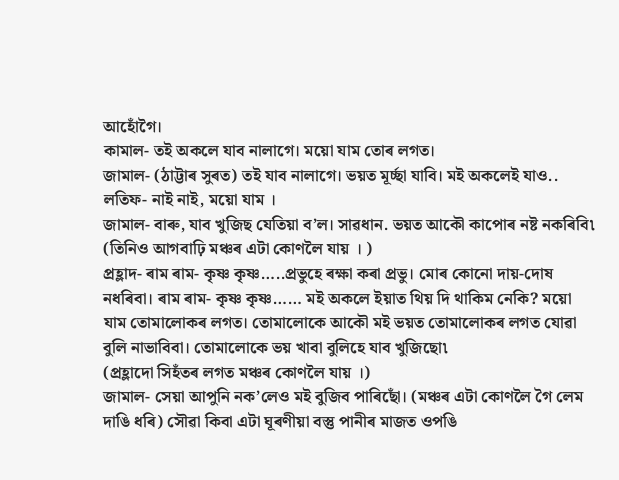আহোঁগৈ।
কামাল- তই অকলে যাব নালাগে। ময়ো যাম তোৰ লগত।
জামাল- (ঠাট্টাৰ সুৰত) তই যাব নালাগে। ভয়ত মূৰ্চ্ছা যাবি। মই অকলেই যাও..
লতিফ- নাই নাই, ময়ো যাম ।
জামাল- বাৰু, যাব খুজিছ যেতিয়া ব’ল। সাৱধান. ভয়ত আকৌ কাপোৰ নষ্ট নকৰিবি৷
(তিনিও আগবাঢ়ি মঞ্চৰ এটা কোণলৈ যায় । )
প্ৰহ্লাদ- ৰাম ৰাম- কৃষ্ণ কৃষ্ণ…..প্ৰভুহে ৰক্ষা কৰা প্রভু। মোৰ কোনো দায়-দোষ নধৰিবা। ৰাম ৰাম- কৃষ্ণ কৃষ্ণ…… মই অকলে ইয়াত থিয় দি থাকিম নেকি? ময়ো যাম তোমালোকৰ লগত। তোমালোকে আকৌ মই ভয়ত তোমালোকৰ লগত যোৱা বুলি নাভাবিবা। তোমালোকে ভয় খাবা বুলিহে যাব খুজিছো৷
(প্ৰহ্লাদো সিহঁতৰ লগত মঞ্চৰ কোণলৈ যায় ।)
জামাল- সেয়া আপুনি নক’লেও মই বুজিব পাৰিছোঁ। (মঞ্চৰ এটা কোণলৈ গৈ লেম দাঙি ধৰি) সৌৱা কিবা এটা ঘূৰণীয়া বস্তু পানীৰ মাজত ওপঙি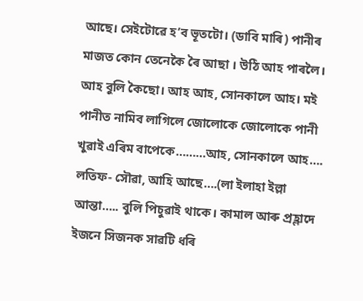আছে। সেইটোৱে হ’ব ভূতটো। (ডাবি মাৰি) পানীৰ মাজত কোন তেনেকৈ ৰৈ আছা । উঠি আহ পাৰলৈ। আহ বুলি কৈছো। আহ আহ, সোনকালে আহ। মই পানীত নামিব লাগিলে জোলোকে জোলোকে পানী খুৱাই এৰিম বাপেকে………আহ, সোনকালে আহ….
লতিফ- সৌৱা, আহি আছে….(লা ইলাহা ইল্লা আন্তা….. বুলি পিচুৱাই থাকে। কামাল আৰু প্ৰহ্লাদে ইজনে সিজনক সাৱটি ধৰি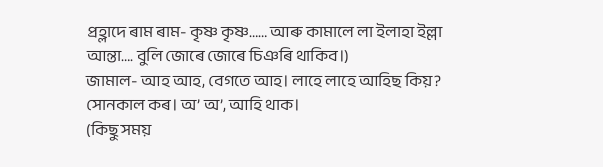প্ৰহ্লাদে ৰাম ৰাম- কৃষ্ণ কৃষ্ণ…… আৰু কামালে লা ইলাহা ইল্লা আন্তা…. বুলি জোৰে জোৰে চিঞৰি থাকিব।)
জামাল- আহ আহ, বেগতে আহ। লাহে লাহে আহিছ কিয়? সোনকাল কৰ। অ’ অ’, আহি থাক।
(কিছু সময়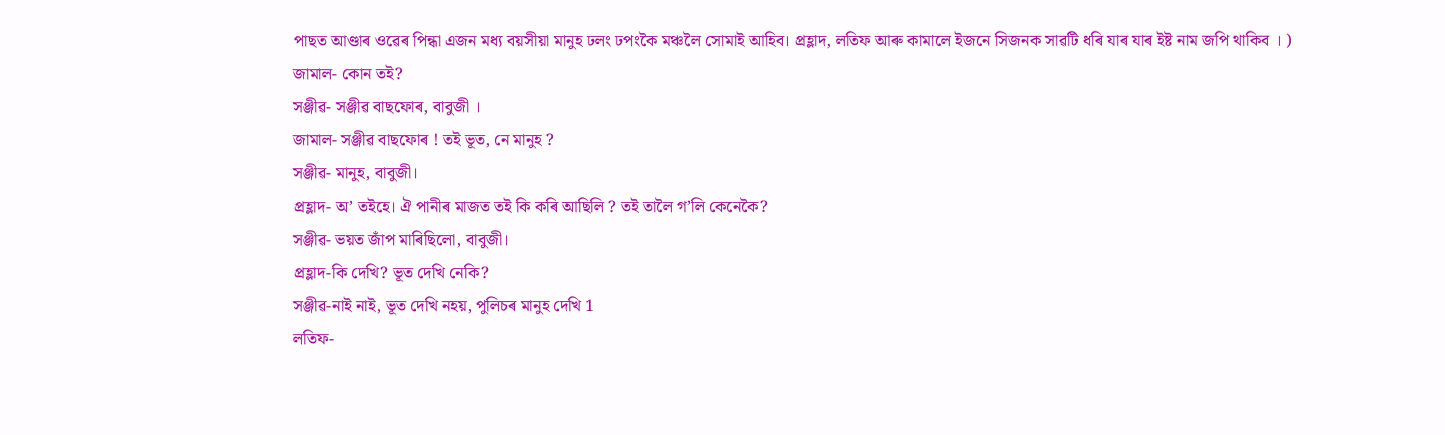পাছত আণ্ডাৰ ওৱেৰ পিন্ধা এজন মধ্য বয়সীয়া মানুহ ঢলং ঢপংকৈ মঞ্চলৈ সোমাই আহিব। প্ৰহ্লাদ, লতিফ আৰু কামালে ইজনে সিজনক সাৱটি ধৰি যাৰ যাৰ ইষ্ট নাম জপি থাকিব । )
জামাল- কোন তই?
সঞ্জীৱ- সঞ্জীৱ বাছফোৰ, বাবুজী ।
জামাল- সঞ্জীৱ বাছফোৰ ! তই ভূত, নে মানুহ ?
সঞ্জীৱ- মানুহ, বাবুজী।
প্ৰহ্লাদ- অ’ তইহে। ঐ পানীৰ মাজত তই কি কৰি আছিলি ? তই তালৈ গ’লি কেনেকৈ?
সঞ্জীৱ- ভয়ত জাঁপ মাৰিছিলো, বাবুজী।
প্রহ্লাদ-কি দেখি? ভূত দেখি নেকি?
সঞ্জীৱ-নাই নাই, ভূত দেখি নহয়, পুলিচৰ মানুহ দেখি 1
লতিফ-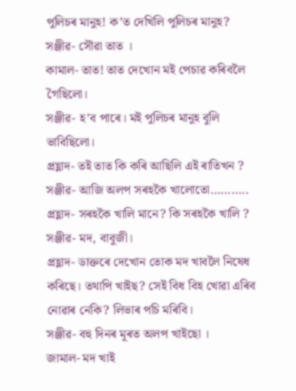পুলিচৰ মানুহ! ক’ত দেখিলি পুলিচৰ মানুহ?
সঞ্জীৱ- সৌৱা তাত ।
কামাল- তাত! তাত দেখোন মই পেচাৱ কৰিবলৈ গৈছিলো।
সঞ্জীৱ- হ’ব পাৰে। মই পুলিচৰ মানুহ বুলি ভাবিছিলো।
প্রহ্লাদ- তই তাত কি কৰি আছিলি এই ৰাতিখন ?
সঞ্জীৱ- আজি অলপ সৰহকৈ খালোতো………..
প্ৰহ্লাদ- সৰহকৈ খালি মানে? কি সৰহকৈ খালি ?
সঞ্জীৱ- মদ, বাবুজী।
প্রহ্লাদ- ডাক্তৰে দেখোন তোক মদ খাবলৈ নিষেধ কৰিছে। তথাপি খাইছ? সেই বিধ বিহ খোৱা এৰিব নোৱাৰ নেকি? লিভাৰ পচি মৰিবি।
সঞ্জীৱ- বহু দিনৰ মূৰত অলপ খাইছো ।
জামাল- মদ খাই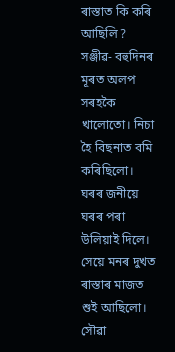ৰাস্তাত কি কৰি আছিলি ?
সঞ্জীৱ- বহুদিনৰ মূৰত অলপ সৰহকৈ খালোতো। নিচা হৈ বিছনাত বমি কৰিছিলো। ঘৰৰ জনীয়ে ঘৰৰ পৰা উলিয়াই দিলে। সেয়ে মনৰ দুখত ৰাস্তাৰ মাজত শুই আছিলো। সৌৱা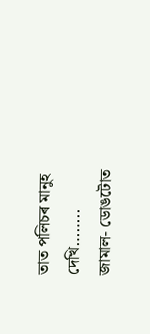তাত পলিচৰ মানুহ দেখি……..
জামাল- ডোঙটোত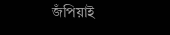জঁপিয়াই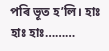পৰি ভূত হ’লি। হাঃ হাঃ হাঃ………